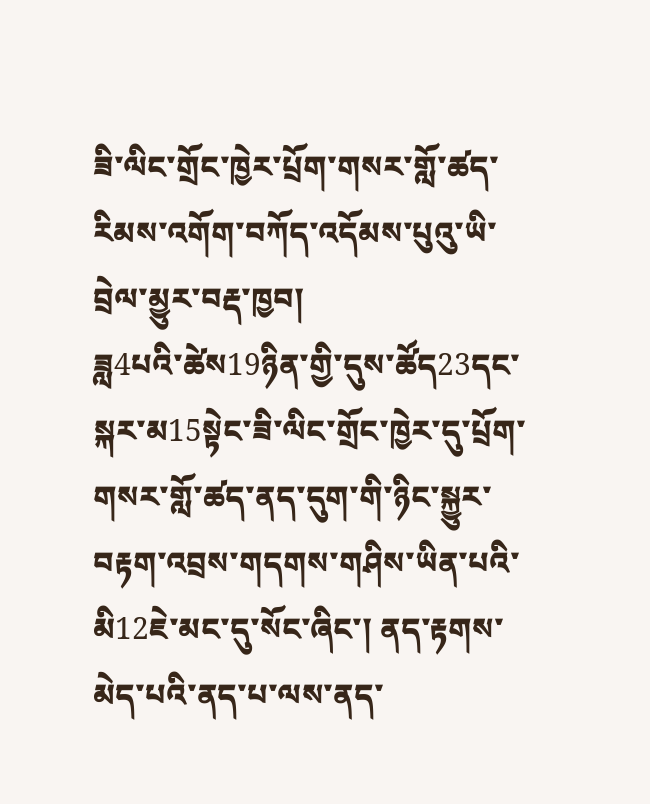ཟི་ལིང་གྲོང་ཁྱེར་པྲོག་གསར་གློ་ཚད་རིམས་འགོག་བཀོད་འདོམས་པུའུ་ཡི་བྲེལ་མྱུར་བརྡ་ཁྱབ།
ཟླ4པའི་ཚེས19ཉིན་གྱི་དུས་ཚོད23དང་སྐར་མ15སྟེང་ཟི་ལིང་གྲོང་ཁྱེར་དུ་པྲོག་གསར་གློ་ཚད་ནད་དུག་གི་ཉིང་སྐྱུར་བརྟག་འབྲས་གདགས་གཤིས་ཡིན་པའི་མི12ཇེ་མང་དུ་སོང་ཞིང་། ནད་རྟགས་མེད་པའི་ནད་པ་ལས་ནད་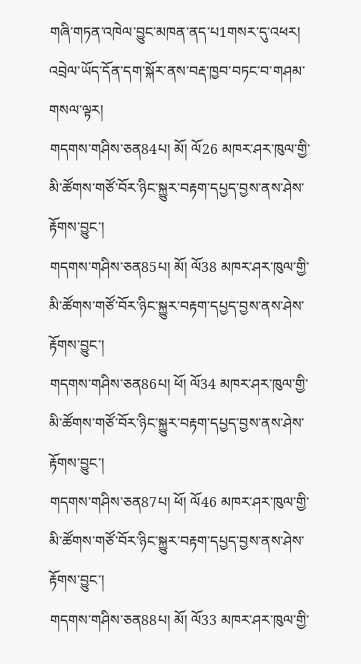གཞི་གཏན་འཁེལ་བྱུང་མཁན་ནད་པ1གསར་དུ་འཕར། འབྲེལ་ཡོད་དོན་དག་སྐོར་ནས་བརྡ་ཁྱབ་བཏང་བ་གཤམ་གསལ་ལྟར།
གདགས་གཤིས་ཅན84པ། མོ། ལོ26 མཁར་ཤར་ཁུལ་གྱི་མི་ཚོགས་གཙོ་བོར་ཉིང་སྐྱུར་བརྟག་དཔྱད་བྱས་ནས་ཤེས་རྟོགས་བྱུང་།
གདགས་གཤིས་ཅན85པ། མོ། ལོ38 མཁར་ཤར་ཁུལ་གྱི་མི་ཚོགས་གཙོ་བོར་ཉིང་སྐྱུར་བརྟག་དཔྱད་བྱས་ནས་ཤེས་རྟོགས་བྱུང་།
གདགས་གཤིས་ཅན86པ། ཕོ། ལོ34 མཁར་ཤར་ཁུལ་གྱི་མི་ཚོགས་གཙོ་བོར་ཉིང་སྐྱུར་བརྟག་དཔྱད་བྱས་ནས་ཤེས་རྟོགས་བྱུང་།
གདགས་གཤིས་ཅན87པ། ཕོ། ལོ46 མཁར་ཤར་ཁུལ་གྱི་མི་ཚོགས་གཙོ་བོར་ཉིང་སྐྱུར་བརྟག་དཔྱད་བྱས་ནས་ཤེས་རྟོགས་བྱུང་།
གདགས་གཤིས་ཅན88པ། མོ། ལོ33 མཁར་ཤར་ཁུལ་གྱི་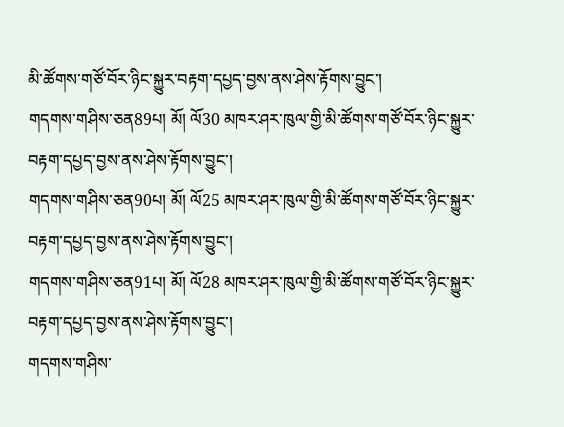མི་ཚོགས་གཙོ་བོར་ཉིང་སྐྱུར་བརྟག་དཔྱད་བྱས་ནས་ཤེས་རྟོགས་བྱུང་།
གདགས་གཤིས་ཅན89པ། མོ། ལོ30 མཁར་ཤར་ཁུལ་གྱི་མི་ཚོགས་གཙོ་བོར་ཉིང་སྐྱུར་བརྟག་དཔྱད་བྱས་ནས་ཤེས་རྟོགས་བྱུང་།
གདགས་གཤིས་ཅན90པ། མོ། ལོ25 མཁར་ཤར་ཁུལ་གྱི་མི་ཚོགས་གཙོ་བོར་ཉིང་སྐྱུར་བརྟག་དཔྱད་བྱས་ནས་ཤེས་རྟོགས་བྱུང་།
གདགས་གཤིས་ཅན91པ། མོ། ལོ28 མཁར་ཤར་ཁུལ་གྱི་མི་ཚོགས་གཙོ་བོར་ཉིང་སྐྱུར་བརྟག་དཔྱད་བྱས་ནས་ཤེས་རྟོགས་བྱུང་།
གདགས་གཤིས་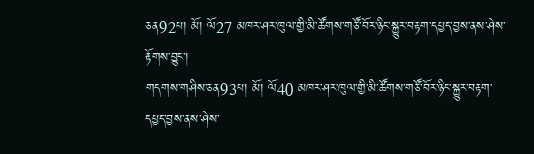ཅན92པ། མོ། ལོ27 མཁར་ཤར་ཁུལ་གྱི་མི་ཚོགས་གཙོ་བོར་ཉིང་སྐྱུར་བརྟག་དཔྱད་བྱས་ནས་ཤེས་རྟོགས་བྱུང་།
གདགས་གཤིས་ཅན93པ། མོ། ལོ40 མཁར་ཤར་ཁུལ་གྱི་མི་ཚོགས་གཙོ་བོར་ཉིང་སྐྱུར་བརྟག་དཔྱད་བྱས་ནས་ཤེས་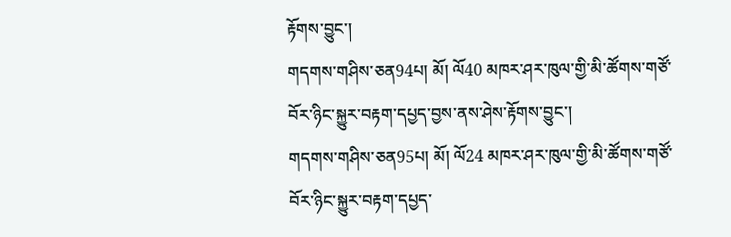རྟོགས་བྱུང་།
གདགས་གཤིས་ཅན94པ། མོ། ལོ40 མཁར་ཤར་ཁུལ་གྱི་མི་ཚོགས་གཙོ་བོར་ཉིང་སྐྱུར་བརྟག་དཔྱད་བྱས་ནས་ཤེས་རྟོགས་བྱུང་།
གདགས་གཤིས་ཅན95པ། མོ། ལོ24 མཁར་ཤར་ཁུལ་གྱི་མི་ཚོགས་གཙོ་བོར་ཉིང་སྐྱུར་བརྟག་དཔྱད་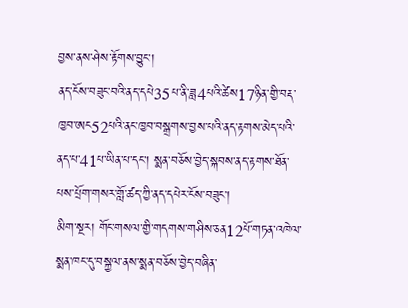བྱས་ནས་ཤེས་རྟོགས་བྱུང་།
ནད་ངོས་བཟུང་བའི་ནད་དཔེ35པ་ནི་ཟླ4པའི་ཚེས17ཉིན་གྱི་བརྡ་ཁྱབ་ཨང52པའི་ནང་ཁྱབ་བསྒྲགས་བྱས་པའི་ནད་རྟགས་མེད་པའི་ནད་པ་41པ་ཡིན་པ་དང་། སྨན་བཅོས་བྱེད་སྐབས་ནད་རྟགས་ཐོན་པས་པྲོག་གསར་གློ་ཚད་ཀྱི་ནད་དཔེར་ངོས་བཟུང་།
མིག་སྔར། གོང་གསལ་གྱི་གདགས་གཤིས་ཅན12པོ་གཏན་འཁེལ་སྨན་ཁང་དུ་བསྐྱལ་ནས་སྨན་བཅོས་བྱེད་བཞིན་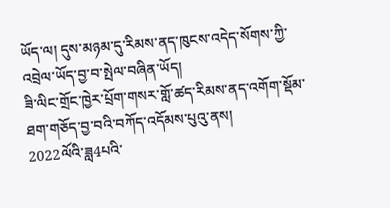ཡོད་ལ། དུས་མཉམ་དུ་རིམས་ནད་ཁུངས་འདེད་སོགས་ཀྱི་འབྲེལ་ཡོད་བྱ་བ་སྤེལ་བཞིན་ཡོད།
ཟི་ལིང་གྲོང་ཁྱེར་པྲོག་གསར་གློ་ཚད་རིམས་ནད་འགོག་སྡོམ་ཐག་གཅོད་བྱ་བའི་བཀོད་འདོམས་པུའུ་ནས།
2022ལོའི་ཟླ4པའི་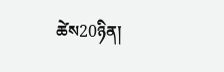ཚེས20ཉིན།